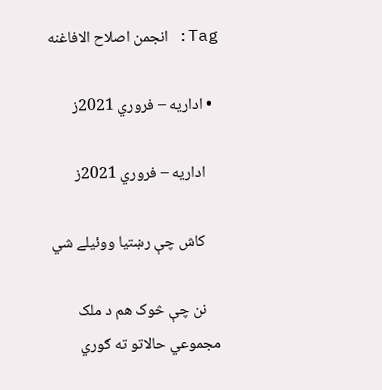Tag: انجمن اصلاح الافاغنه

  • اداريه – فروري 2021ز

    اداريه – فروري 2021ز

    کاش چې رښتيا ووئيلے شي

    نن چې څوک هم د ملک مجموعي حالاتو ته ګوري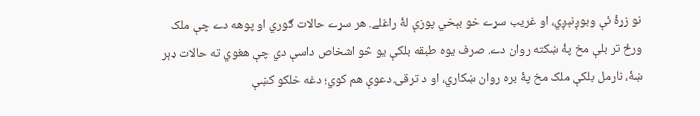نو زړۀ ئې وبوږنېږي، او غريب سړے خو بېخي پوزې لۀ راغلے. هر سړے حالات ګوري او پوهه دے چې ملک ورځ تر بلې مخ پۀ ښکته روان دے. صرف يوه طبقه بلکې يو څو اشخاص داسې دي چې هغوي ته حالات ډېر ښۀ، نارمل بلکې ملک مخ پۀ بره روان ښکاري، او د ترقۍ دعوې هم کوي؛ دغه خلکو کښې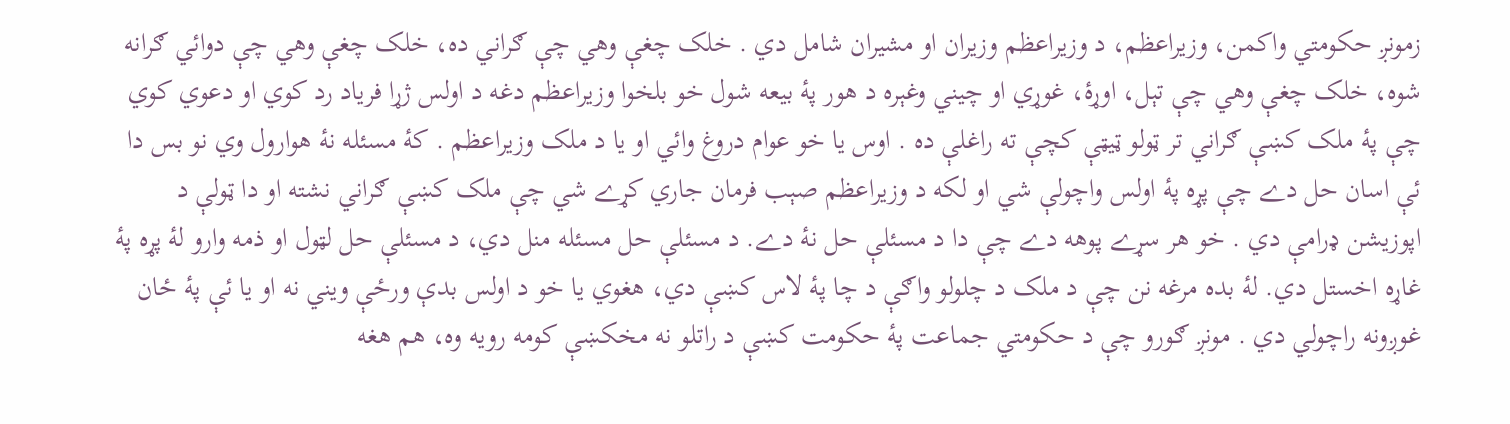زمونږ حکومتي واکمن، وزيراعظم، د وزيراعظم وزيران او مشيران شامل دي . خلک چغې وهي چې ګراني ده، خلک چغې وهي چې دوائي ګرانه شوه، خلک چغې وهي چې تېل، اوړۀ، غوړي او چيني وغېره د هور پۀ بيعه شول خو بلخوا وزيراعظم دغه د اولس ژړا فرياد رد کوي او دعوي کوي چې پۀ ملک کښې ګراني تر ټولو ټيټې کچې ته راغلې ده . اوس يا خو عوام دروغ وائي او يا د ملک وزيراعظم . کۀ مسئله نۀ هوارول وي نو بس دا ئې اسان حل دے چې پړه پۀ اولس واچولې شي او لکه د وزيراعظم صېب فرمان جاري کړے شي چې ملک کښې ګراني نشته او دا ټولې د اپوزيشن ډرامې دي . خو هر سړے پوهه دے چې دا د مسئلې حل نۀ دے. د مسئلې حل مسئله منل دي، د مسئلې حل لټول او ذمه وارو لۀ پړه پۀ غاړه اخستل دي. لۀ بده مرغه نن چې د ملک د چلولو واګې د چا پۀ لاس کښې دي، هغوي يا خو د اولس بدې ورځې ويني نه او يا ئې پۀ ځان غوږونه راچولي دي . مونږ ګورو چې د حکومتي جماعت پۀ حکومت کښې د راتلو نه مخکښې کومه رويه وه، هم هغه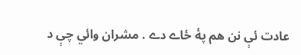عادت ئې نن هم پۀ ځاے دے . مشران وائي چې د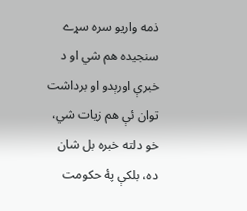ذمه واريو سره سړے سنجيده هم شي او د خبرې اورېدو او برداشت توان ئې هم زيات شي، خو دلته خبره بل شان ده، بلکې پۀ حکومت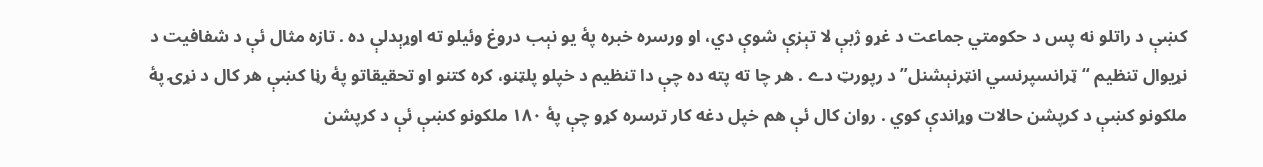کښې د راتلو نه پس د حکومتي جماعت د غړو ژبې لا تېزې شوې دي، او ورسره خبره پۀ يو نېب دروغ وئيلو ته اوړېدلې ده . تازه مثال ئې د شفافيت د نړيوال تنظيم “ټرانسپرنسي انټرنېشنل” د رپورټ دے . هر چا ته پته ده چې دا تنظيم د خپلو پلټنو، کره کتنو او تحقيقاتو پۀ رڼا کښې هر کال د نړۍ پۀ ملکونو کښې د کرپشن حالات وړاندې کوي . روان کال ئې هم خپل دغه کار ترسره کړو چې پۀ ۱۸۰ ملکونو کښې ئې د کرپشن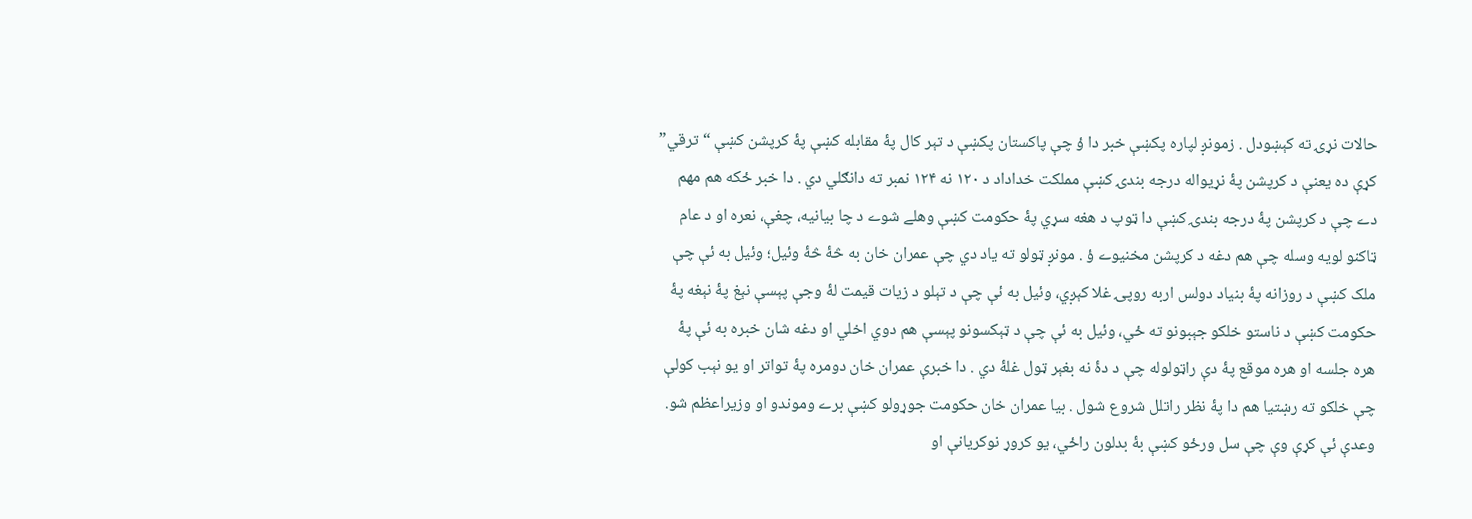حالات نړۍ ته کېښودل . زمونږ لپاره پکښې خبر دا ؤ چې پاکستان پکښې د تېر کال پۀ مقابله کښې پۀ کرپشن کښې “ترقي” کړې ده يعنې د کرپشن پۀ نړيواله درجه بندۍ کښې مملکت خداداد د ۱۲۰ نه ۱۲۴ نمبر ته دانګلي دي . دا خبر ځکه هم مهم دے چې د کرپشن پۀ درجه بندۍ کښې دا ټوپ د هغه سړي پۀ حکومت کښې وهلے شوے د چا بيانيه، چغې، نعره او د عام ټاکنو لويه وسله چې هم دغه د کرپشن مخنيوے ؤ . مونږ ټولو ته ياد دي چې عمران خان به څۀ څۀ وئيل؛ وئيل به ئې چې ملک کښې د روزانه پۀ بنياد دولس اربه روپۍ غلا کېږي، وئيل به ئې چې د تېلو د زيات قيمت لۀ وجې پېسې نېغ پۀ نېغه پۀ حکومت کښې د ناستو خلکو جېبونو ته ځي، وئيل به ئې چې د ټېکسونو پېسې هم دوي اخلي او دغه شان خبره به ئې پۀ هره جلسه او هره موقع پۀ دې راټولوله چې د دۀ نه بغېر ټول غلۀ دي . دا خبرې عمران خان دومره پۀ تواتر او يو نېب کولې چې خلکو ته رښتيا هم دا پۀ نظر راتلل شروع شول . بيا عمران خان حکومت جوړولو کښې برے وموندو او وزيراعظم شو. وعدې ئې کړې وې چې سل ورځو کښې بۀ بدلون راځي، يو کروړ نوکريانې او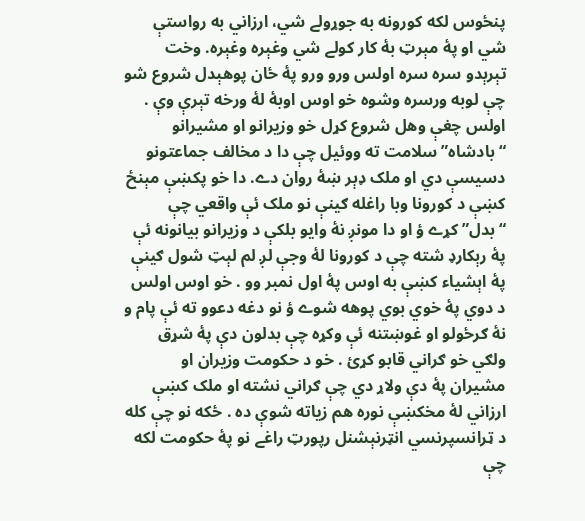پنځوس لکه کورونه به جوړولے شي، ارزاني به رواستې شي او پۀ مېرټ بۀ کار کولے شي وغېره وغېره. وخت تېرېدو سره سره اولس ورو ورو پۀ ځان پوهېدل شروع شو چې لوبه ورسره وشوه خو اوس اوبۀ لۀ ورخه تېرې وې . اولس چغې وهل شروع کړل خو وزيرانو او مشيرانو “بادشاه” سلامت ته ووئيل چې دا د مخالف جماعتونو دسيسې دي او ملک ډېر ښۀ روان دے. دا خو پکښې مېنځ کښې د کورونا وبا راغله ګينې نو ملک ئې واقعي چې “بدل” کړے ؤ او دا مونږ نۀ وايو بلکې د وزيرانو بيانونه ئې پۀ رېکارډ شته چې د کورونا لۀ وجې لږ لم لېټ شول ګينې پۀ اېشياء کښې به اوس پۀ اول نمبر وو . خو اوس اولس د دوي پۀ خوي بوي پوهه شوے ؤ نو دغه دعوو ته ئې پام و نۀ ګرځولو او غوښتنه ئې وکړه چې بدلون دې پۀ شړق ولګي خو ګراني قابو کړئ . خو د حکومت وزيران او مشيران پۀ دې ولاړ دي چې ګراني نشته او ملک کښې ارزاني لۀ مخکښې نوره هم زياته شوې ده . ځکه نو چې کله د ټرانسپرنسي انټرنېشنل رپورټ راغے نو پۀ حکومت لکه چې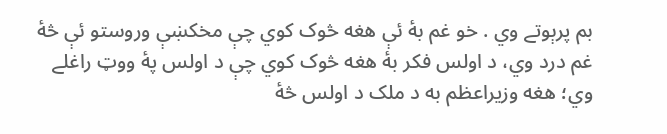بم پرېوتے وي . خو غم بۀ ئې هغه څوک کوي چې مخکښې وروستو ئې څۀ غم درد وي، د اولس فکر بۀ هغه څوک کوي چې د اولس پۀ ووټ راغلے وي؛ هغه وزيراعظم به د ملک د اولس څۀ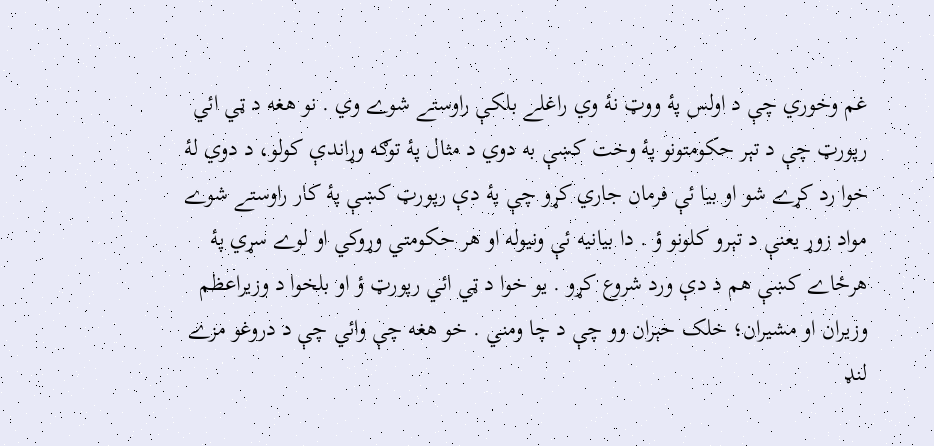غم وخوري چې د اولس پۀ ووټ نۀ وي راغلے بلکې راوستے شوے وي . نو هغه د ټي ائي رپورټ چې د تېر حکومتونو پۀ وخت کښې به دوي د مثال پۀ توګه وړاندې کولو، د دوي لۀ خوا رد کړے شو او بيا ئې فرمان جاري کړو چې پۀ دې رپورټ کښې پۀ کار راوستے شوے مواد زوړ يعنې د تېرو کلونو ؤ . دا بيانيه ئې ونيوله او هر حکومتي وړوکي او لوے سړي پۀ هرځاے کښې هم د دې ورد شروع کړو . يو خوا د ټي ائي رپورټ ؤ او بلخوا د وزيراعظم وزيران او مشيران؛ خلک حېران وو چې د چا ومني . خو هغه چې وائي چې د دروغو مزے لنډ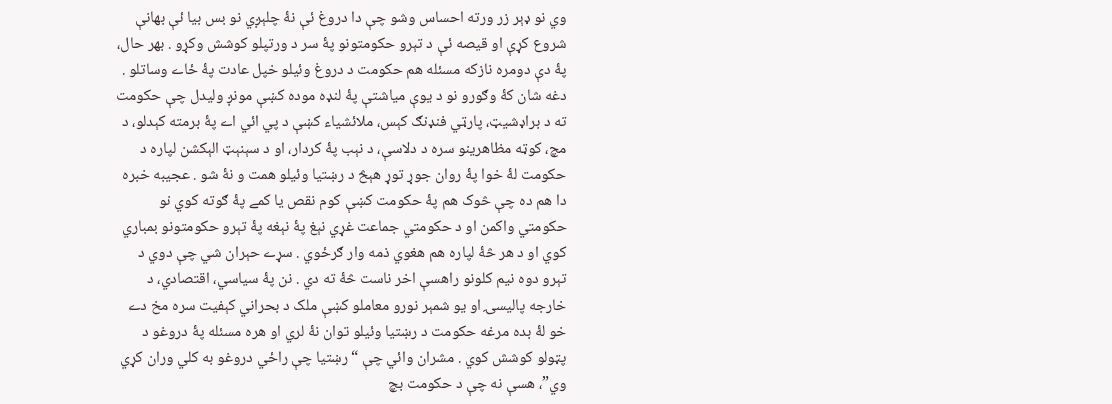وي نو ډېر زر ورته احساس وشو چې دا دروغ ئې نۀ چلېږي نو بس بيا ئې بهانې شروع کړې او قيصه ئې د تېرو حکومتونو پۀ سر د ورتپلو کوشش وکړو . بهر حال، پۀ دې دومره نازکه مسئله هم حکومت د دروغ وئيلو خپل عادت پۀ ځاے وساتلو . دغه شان کۀ وګورو نو د يوې مياشتې پۀ لنډه موده کښې مونږ وليدل چې حکومت ته د براډشيټ، پارټي فنډنګ کېس، ملائشياء کښې د پي ائي اے پۀ برمته کېدلو، د مچ، کوټه مظاهرينو سره د دلاسې، د نېب پۀ کردار، او د سېنېټ الېکشن لپاره د حکومت لۀ خوا پۀ روان جوړ توړ هېڅ د رښتيا وئيلو همت و نۀ شو . عجيبه خبره دا هم ده چې څوک هم پۀ حکومت کښې کوم نقص يا کمے پۀ ګوته کوي نو حکومتي واکمن او د حکومتي جماعت غړي نېغ پۀ نېغه پۀ تېرو حکومتونو بمباري کوي او د هر څۀ لپاره هم هغوي ذمه وار ګرځوي . سړے حېران شي چې دوي د تېرو دوه نيم کلونو راهسې اخر ناست څۀ ته دي . نن پۀ سياسي، اقتصادي، د خارجه پاليسۍ او يو شمېر نورو معاملو کښې ملک د بحراني کېفيت سره مخ دے خو لۀ بده مرغه حکومت د رښتيا وئيلو توان نۀ لري او هره مسئله پۀ دروغو د پټولو کوشش کوي . مشران وائي چې “رښتيا چې راځي دروغو به کلي وران کړي وي”، هسې نه چې د حکومت بچ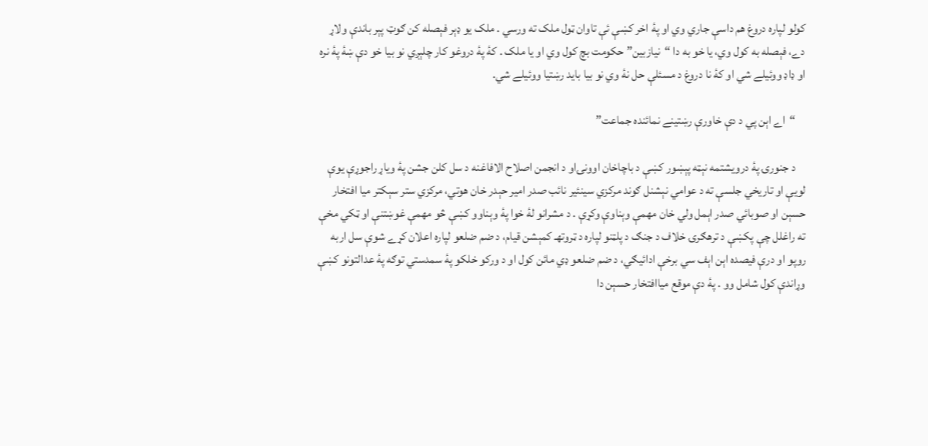کولو لپاره دروغ هم داسې جاري وي او پۀ اخر کښې ئې تاوان ټول ملک ته ورسي . ملک يو ډېر فېصله کن ګوټ پېر باندې ولاړ دے، فېصله به کول وي، يا خو به دا “نيازبين” حکومت بچ کول وي او يا ملک . کۀ پۀ دروغو کار چلېږي نو بيا خو دې ښۀ پۀ نره او ډاډ ووئيلے شي او کۀ نا دروغ د مسئلې حل نۀ وي نو بيا بايد رښتيا ووئيلے شي.

    “اے اېن پي د دې خاورې رښتينے نمائنده جماعت”

    د جنورۍ پۀ درويشتمه نېټه پېښور کښې د باچاخان اوونۍاو د انجمن اصلاح الافاغنه د سل کلن جشن پۀ وياړ راجوړې يوې لويې او تاريخي جلسې ته د عوامي نېشنل ګوند مرکزي سينئير نائب صدر امير حېدر خان هوتي، مرکزي ستر سېکتر ميا افتخار حسېن او صوبائي صدر اېمل ولي خان مهمې وېناوې وکړې . د مشرانو لۀ خوا پۀ وېناوو کښې څو مهمې غوښتنې او ټکي مخې ته راغلل چې پکښې د ترهګرۍ خلاف د جنګ د پلټنو لپاره د ټروتهـ کمېشن قيام، د ضم ضلعو لپاره اعلان کړے شوې سل اربه روپو او درې فيصده اېن اېف سي برخې ادائيګي، د ضم ضلعو ډي مائن کول او د ورکو خلکو پۀ سمدستي توګه پۀ عدالتونو کښې وړاندې کول شامل وو . پۀ دې موقع مياافتخار حسېن دا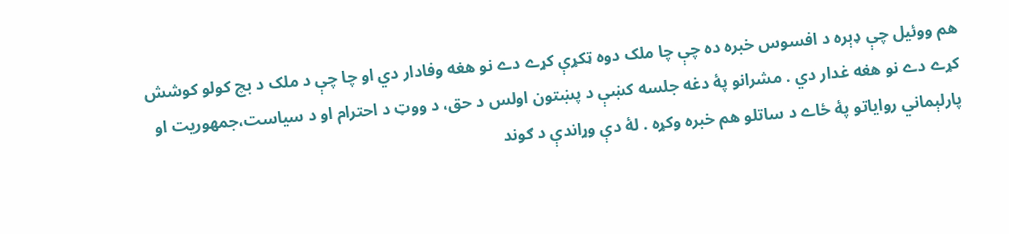هم ووئيل چې ډېره د افسوس خبره ده چې چا ملک دوه ټکړې کړے دے نو هغه وفادار دي او چا چې د ملک د بچ کولو کوشش کړے دے نو هغه غدار دي . مشرانو پۀ دغه جلسه کښې د پښتون اولس د حق، د ووټ د احترام او د سياست،جمهوريت او پارلېماني رواياتو پۀ ځاے د ساتلو هم خبره وکړه . لۀ دې وړاندې د ګوند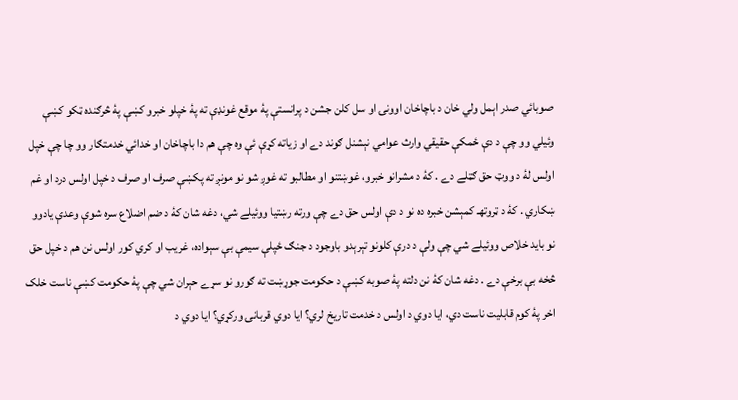صوبائي صدر اېمل ولي خان د باچاخان اوونۍ او سل کلن جشن د پرانستې پۀ موقع غونډې ته پۀ خپلو خبرو کښې پۀ څرګنده ټکو کښې وئيلي وو چې د دې ځمکې حقيقي وارث عوامي نېشنل ګوند دے او زياته کړې ئې وه چې هم دا باچاخان او خدائي خدمتګار وو چا چې خپل اولس لۀ د ووټ حق ګټلے دے . کۀ د مشرانو خبرو، غوښتنو او مطالبو ته غوږ شو نو مونږ ته پکښې صرف او صرف د خپل اولس درد او غم ښکاري . کۀ د ټروتهـ کمېشن خبره ده نو د دې اولس حق دے چې ورته رښتيا ووئيلے شي، دغه شان کۀ د ضم اضلاع سره شوې وعدې يادوو نو بايد خلاص ووئيلے شي چې ولې د درې کلونو تېرېدو باوجود د جنګ ځپلې سيمې بې سېواده، غريب او کري کور اولس نن هم د خپل حق څخه بې برخې دے . دغه شان کۀ نن دلته پۀ صوبه کښې د حکومت جوړښت ته ګورو نو سړے حېران شي چې پۀ حکومت کښې ناست خلک اخر پۀ کوم قابليت ناست دي، ايا دوي د اولس د خدمت تاريخ لري؟ ايا دوي قربانۍ ورکړي؟ ايا دوي د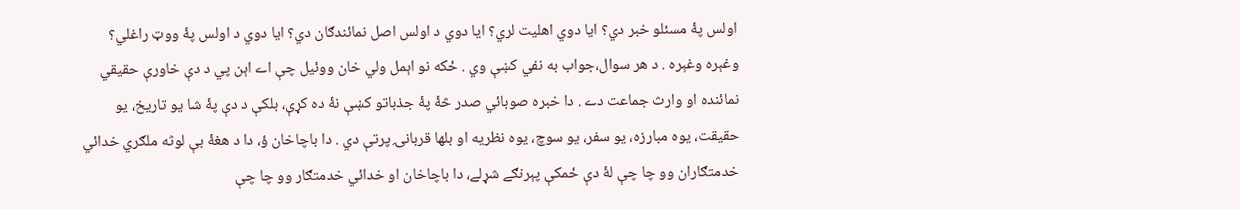اولس پۀ مسئلو خبر دي؟ ايا دوي اهليت لري؟ ايا دوي د اولس اصل نمائندګان دي؟ ايا دوي د اولس پۀ ووټ راغلي؟ وغېره وغېره . د هر سوال،جواب به نفي کښې وي . ځکه نو اېمل ولي خان ووئيل چې اے اېن پي د دې خاورې حقيقي نمائنده او وارث جماعت دے . دا خبره صوبائي صدر څۀ پۀ جذباتو کښې نۀ ده کړې، بلکې د دې پۀ شا يو تاريخ، يو حقيقت، يوه مبارزه، يو سفر، يو سوچ، يوه نظريه او بلها قربانۍ پرتې دي . دا باچاخان ؤ، دا د هغۀ بې لوثه ملګري خدائي خدمتګاران وو چا چې لۀ دې ځمکې پېرنګے شړلے، دا باچاخان او خدائي خدمتګار وو چا چې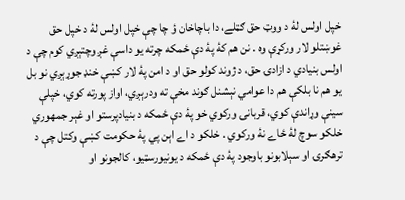خپل اولس لۀ د ووټ حق ګټلے، دا باچاخان ؤ چا چې خپل اولس لۀ د خپل حق غوښتلو لار ورکړې وه . نن هم کۀ پۀ دې ځمکه چرته يو داسې غږ وچتېږي کوم چې د اولس بنيادي د ازادۍ حق، د ژوند کولو حق او د امن پۀ لار کښې خنډ جوړېږي نو بل يو هم نا بلکې هم دا عوامي نېشنل ګوند مخې ته ودرېږي، اواز پورته کوي، خپلې سينې وړاندې کوي، قربانۍ ورکوي خو پۀ دې ځمکه د بنيادپرستو او غېر جمهوري خلکو سوچ لۀ ځاے نۀ ورکوي . خلکو د اے اېن پي پۀ حکومت کښې وکتل چې د ترهګرۍ او سېلابونو باوجود پۀ دې ځمکه د يونيورسټيو، کالجونو او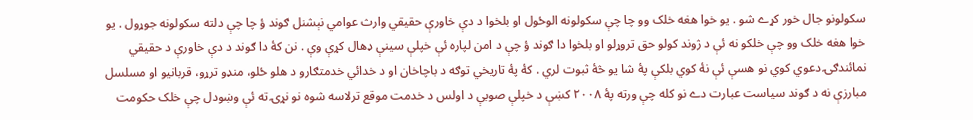سکولونو جال خور کړے شو . يو خوا هغه خلک وو چا چې سکولونه الوځول او بلخوا د دې خاورې حقيقي وارث عوامي نېشنل ګوند ؤ چا چې دلته سکولونه جوړول . يو خوا هغه خلک وو چې خلکو نه ئې د ژوند کولو حق تروړلو او بلخوا دا ګوند ؤ چې د امن لپاره ئې خپلې سينې ډهال کړې وې . نن کۀ دا ګوند د دې خاورې د حقيقي نمائندګۍ دعوي کوي نو هسې ئې نۀ کوي بلکې پۀ شا يو څۀ ثبوت لري . کۀ پۀ تاريخي توګه د باچاخان او د خدائي خدمتګارو د هلو ځلو، منډو ترړو، قربانيو او مسلسل مبارزې نه د ګوند سياست عبارت دے نو کله چې ورته پۀ ۲۰۰۸ کښې د خپلې صوبې د اولس د خدمت موقع ترلاسه شوه نو نړۍ ته ئې وښودل چې خلک حکومت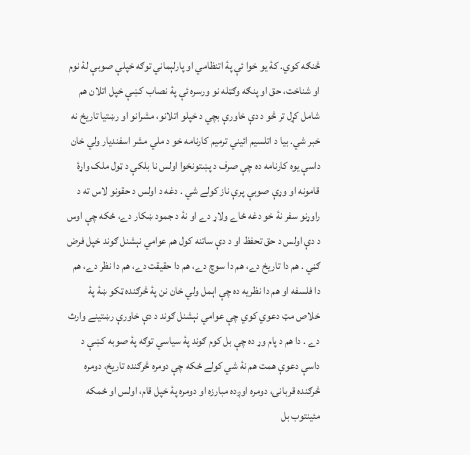څنګه کوي. کۀ يو خوا ئې پۀ اتنظامي او پارلېماني توګه خپلې صوبې لۀ نوم او شناخت، حق او پنګه وګټله نو ورسره ئې پۀ نصاب کښې خپل اتلان هم شامل کړل تر څو د دې خاورې بچي د خپلو اتلانو، مشرانو او رښتيا تاريخ نه خبر شي. بيا د اتلسيم ائيني ترميم کارنامه خو د ملي مشر اسفنديار ولي خان داسې يوه کارنامه ده چې صرف د پښتونخوا اولس نا بلکې د ټول ملک واړۀ قامونه او وړې صوبې پرې ناز کولے شي . دغه د اولس د حقونو لاس ته د راوړنو سفر نۀ خو دغه ځاے ولاړ دے او نۀ د جمود ښکار دے، ځکه چې اوس د دې اولس د حق تحفظ او د دې ساتنه کول هم عوامي نېشنل ګوند خپل فرض ګڼي . هم دا تاريخ دے، هم دا سوچ دے، هم دا حقيقت دے، هم دا نظر دے، هم دا فلسفه او هم دا نظريه ده چې اېمل ولي خان نن پۀ څرګنده ټکو ښۀ پۀ خلاص مټ دعوي کوي چې عوامي نېشنل ګوند د دې خاورې رښتينے وارث دے . دا هم د پام وړ ده چې بل کوم ګوند پۀ سياسي توګه پۀ صوبه کښې د داسې دعوې همت هم نۀ شي کولے ځکه چې دومره څرګنده تاريخ، دومره څرګنده قربانۍ، دومره اوږده مبارزه او دومره پۀ خپل قام، اولس او ځمکه مئينتوب بل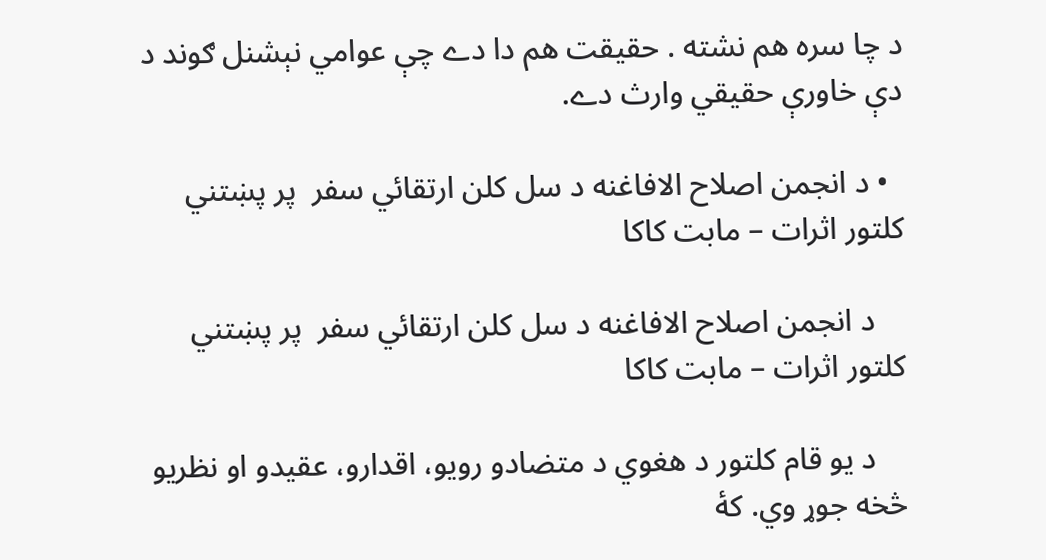د چا سره هم نشته . حقيقت هم دا دے چې عوامي نېشنل ګوند د دې خاورې حقيقي وارث دے.

  • د انجمن اصلاح الافاغنه د سل کلن ارتقائي سفر  پر پښتني کلتور اثرات – مابت کاکا

    د انجمن اصلاح الافاغنه د سل کلن ارتقائي سفر  پر پښتني کلتور اثرات – مابت کاکا

    د یو قام کلتور د هغوي د متضادو رویو، اقدارو، عقیدو او نظریو څخه جوړ وي. کۀ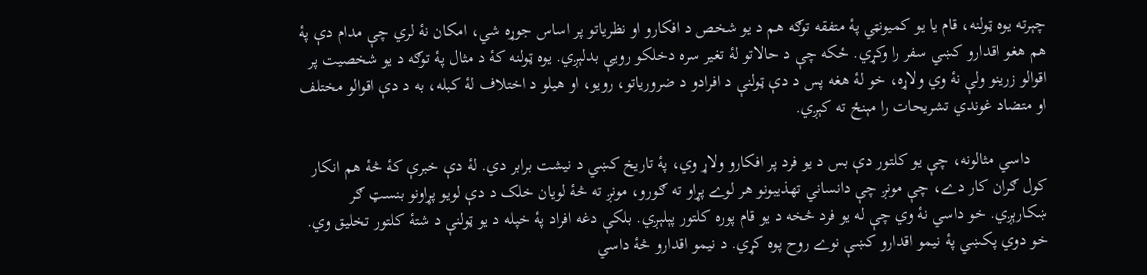چېرته یوه ټولنه، قام یا یو کمیونټي پۀ متفقه توګه هم د یو شخص د افکارو او نظریاتو پر اساس جوړه شي، امکان نۀ لري چې مدام دې پۀ هم هغو اقدارو کښي سفر را وکړي. ځکه چې د حالاتو لۀ تغیر سره دخلکو رویې بدلېږي. یوه ټولنه کۀ د مثال پۀ توګه د یو شخصیت پر اقوالو زرینو ولې نۀ وي ولاړه، خو لۀ هغه پس د دې ټولنې د افرادو د ضروریاتو، رویو، او هیلو د اختلاف لۀ کبله، به د دې اقوالو مختلف او متضاد غوندي تشریحات را مېنځ ته کېږي.

    داسي مثالونه، چې یو کلتور دې بس د یو فرد پر افکارو ولاړ وي، پۀ تاریخ کښي د نيشت برابر دي. لۀ دې خبرې کۀ څۀ هم انکار کول ګران کار دے، چې مونږ چې دانساني تهذیبونو هر لوے پړاو ته ګورو، مونږ ته څۀ لویان خلک د دې لویو پړاونو بنسټ ګر ښکارېږي. خو داسي نۀ وي چې له یو فرد څخه د یو قام پوره کلتور پېلېږي. بلکې دغه افراد پۀ خپله د یو ټولنې د شتۀ کلتور تخلیق وي. خو دوي پکښي پۀ نیمو اقدارو کښې نوے روح پوه کړي. د نیمو اقدارو څۀ داسي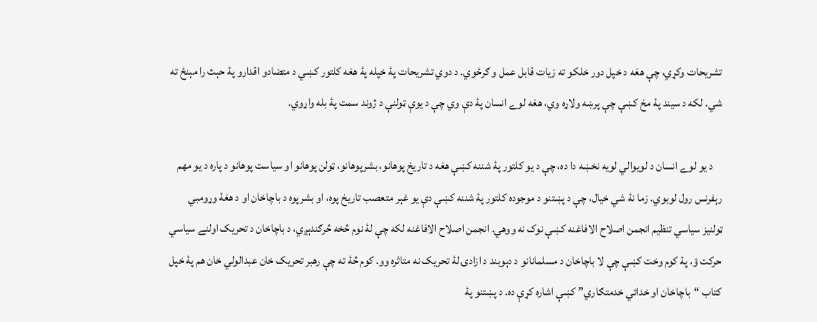تشریحات وکړي، چې هغه د خپل دور خلکو ته زیات قابل عمل و ګرځوي. د دوي تشریحات پۀ خپله پۀ هغه کلتور کښي د متضادو اقدارو پۀ حېث را مېنځ ته شي. لکه د سیند پۀ مخ کښې چې پرښه ولاړه وي، هغه لوے انسان پۀ دې وي چې د یوې ټولنې د ژوند سمت پۀ بله واړوي.

    د یو لوے انسان د لویوالي لویه نخښه دا ده، چې د یو کلتور پۀ شننه کښې هغه د تاریخ پوهانو، بشرپوهانو، ټولن پوهانو او سیاست پوهانو د پاره د یو مهم رېفرنس رول لوبوي. زما نۀ شي خیال، چې د پښتنو د موجوده کلتور پۀ شننه کښې دې یو غېر متعصب تاریخ پوه، او بشرپوه د باچاخان او د هغۀ وړومبي ټولنیز سیاسي تنظیم انجمن اصلاح الافاغنه کښې نوک نه ووهي. انجمن اصلاح الافاغنه لکه چې لۀ نوم څخه څرګندېږي، د باچاخان د تحریک اولنے سیاسي حرکت ؤ، پۀ کوم وخت کښې چې لا باچاخان د مسلمانانو د دېوبند د ازادۍ لۀ تحریک نه متاثره وو. کوم څۀ ته چې رهبر تحریک خان عبدالولي خان هم پۀ خپل کتاب “باچاخان او خدائي خدمتګاري” کښې اشاره کړې ده. د پښتنو پۀ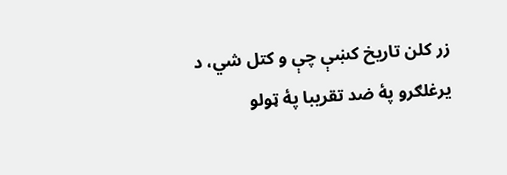زر کلن تاریخ کښې چې و کتل شي، د یرغلګرو پۀ ضد تقریبا پۀ ټولو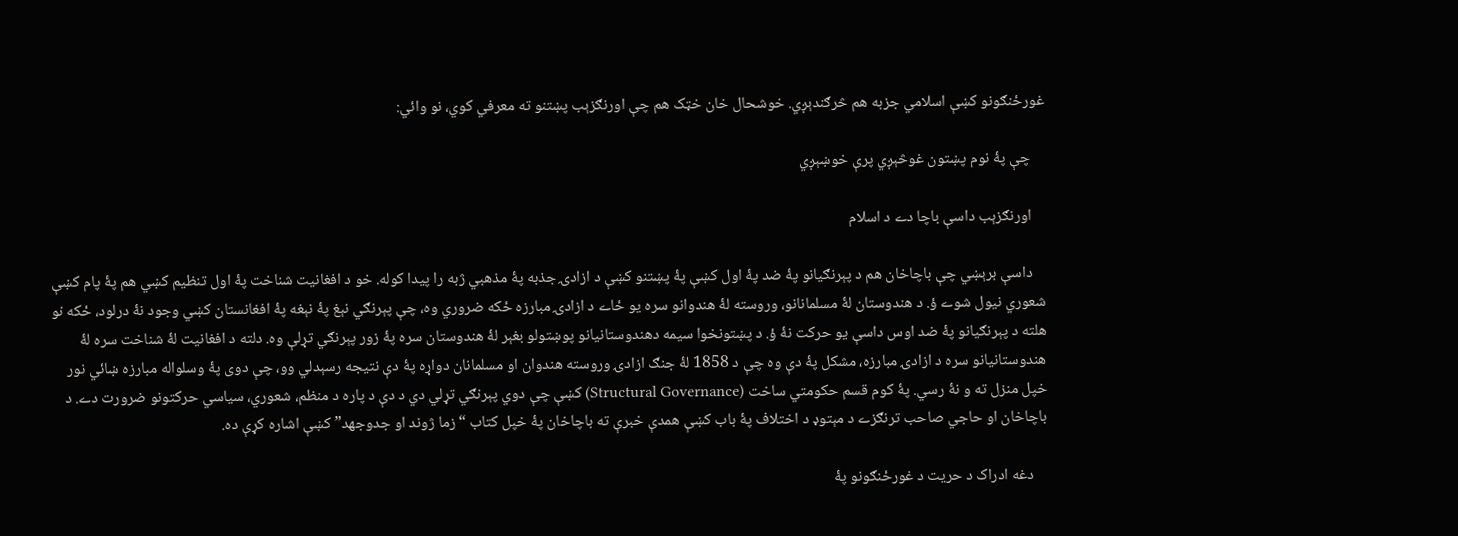غورځنګونو کښې اسلامي جزبه هم څرګندېږي. خوشحال خان خټک هم چې اورنګزېب پښتنو ته معرفي کوي، نو وائي:

    چې پۀ نوم پښتون غوڅېږي پرې خوښېږي

    اورنګزېب داسې باچا دے د اسلام

    داسې برېښي چې باچاخان هم د پېرنګیانو پۀ ضد پۀ اول کښې پۀ پښتنو کښې د ازادۍ جذبه پۀ مذهبي ژبه را پیدا کوله. خو د افغانیت شناخت پۀ اول تنظیم کښي هم پۀ پام کښې شعوري نیول شوے ؤ. د هندوستان لۀ مسلمانانو، وروسته لۀ هندوانو سره یو ځاے د ازادۍ مبارزه ځکه ضروري وه، چې پېرنګي نېغ پۀ نېغه پۀ افغانستان کښي وجود نۀ درلود، ځکه نو هلته د پېرنګیانو پۀ ضد اوس داسې یو حرکت نۀ ؤ. د پښتونخوا سیمه دهندوستانیانو پوښتولو بغېر لۀ هندوستان سره پۀ زور پېرنګي تړلې وه. دلته د افغانیت لۀ شناخت سره لۀ هندوستانیانو سره د ازادۍ مبارزه، مشکل پۀ دې وه چې د 1858 لۀ جنګ ازادۍ وروسته هندوان او مسلمانان دواړه پۀ دې نتیجه رسېدلي وو، چې دوی پۀ وسلواله مبارزه ښائي نور خپل منزل ته و نۀ رسي. پۀ کوم قسم حکومتي ساخت (Structural Governance) کښې چې دوي پېرنګي تړلي دي د دې د پاره د منظم، شعوري، سیاسي حرکتونو ضرورت دے. د باچاخان او حاجي صاحب ترنګزے د مېتوډ د اختلاف پۀ باب کښې همدې خبرې ته باچاخان پۀ خپل کتاب “زما ژوند او جدوجهد” کښې اشاره کړې ده.

    دغه ادراک د حریت د غورځنګونو پۀ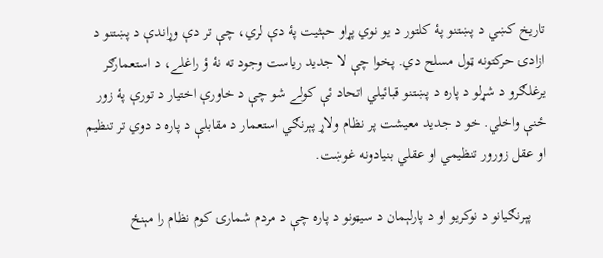تاریخ کښي د پښتنو پۀ کلتور د یو نوي پړاو حېثیت پۀ دې لري، چې تر دې وړاندې د پښتنو د ازادۍ حرکتونه ټول مسلح دي. پخوا چې لا جدید ریاست وجود ته نۀ ؤ راغلے، د استعمارګر یرغلګرو د شړلو د پاره د پښتنو قبائیلي اتحاد ئې کولے شو چې د خاورې اختیار د تورې پۀ زور ځنې واخلي. خو د جدید معیشت پر نظام ولاړ پېرنګي استعمار د مقابلې د پاره د دوي تر تنظیم او عقل زورور تنظیمي او عقلي بنیادونه غوښت.

    پېرنګیانو د نوکریو او د پارلېمان د سيټونو د پاره چې د مردم شمارۍ کوم نظام را مېنځ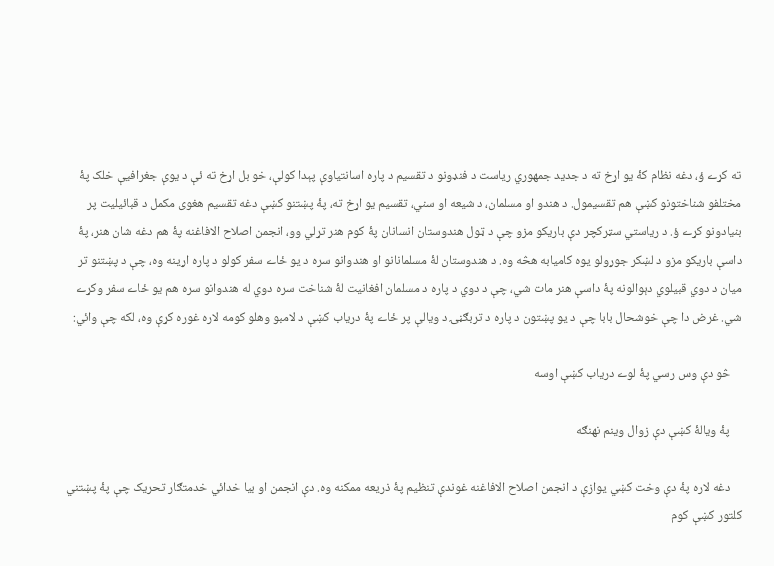ته کړے ؤ، دغه نظام کۀ یو اړخ ته د جدید جمهوري ریاست د فنډونو د تقسیم د پاره اسانتیاوې پېدا کولې، خو بل اړخ ته ئې د یوې جغرافیې خلک پۀ مختلفو شناختونو کښې هم تقسیمول. د هندو او مسلمان، د شیعه او سني، تقسیم یو اړخ ته، پۀ پښتنو کښې دغه تقسیم هغوی مکمل د قبائیلیت پر بنیادونو کړے ؤ. د ریاستي سټرکچر دې باریکو مزو چې د ټول هندوستان انسانان پۀ کوم هنر تړلي وو، انجمن اصلاح الافاغنه پۀ هم دغه شان هنر، پۀ داسې باریکو مزو د لښکر جوړولو یوه کامیابه هڅه وه. د هندوستان لۀ مسلمانانو او هندوانو سره د یو ځاے سفر کولو د پاره اړینه وه، چې د پښتنو تر میان د دوي قبيلوي دېوالونه پۀ داسې هنر مات شي، چې د دوي د پاره د مسلمان افغانیت لۀ شناخت سره دوي له هندوانو سره هم یو ځاے سفر وکړے شي. غرض دا چې خوشحال بابا چې د یو پښتون د پاره د تربګڼۍ د ویالې پر ځاے پۀ دریاب کښې د لامبو وهلو کومه لاره غوره کړې وه، لکه چې وائي:

    څو دې وس رسي پۀ لوے دریاب کښې اوسه

    پۀ ویالۀ کښې دې زوال وینم نهنګه

    دغه لاره پۀ دې وخت کښي یوازې د انجمن اصلاح الافاغنه غوندې تنظیم پۀ ذریعه ممکنه وه. دې انجمن او بیا خدائي خدمتګار تحریک چې پۀ پښتني کلتور کښې کوم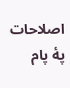اصلاحات پۀ پام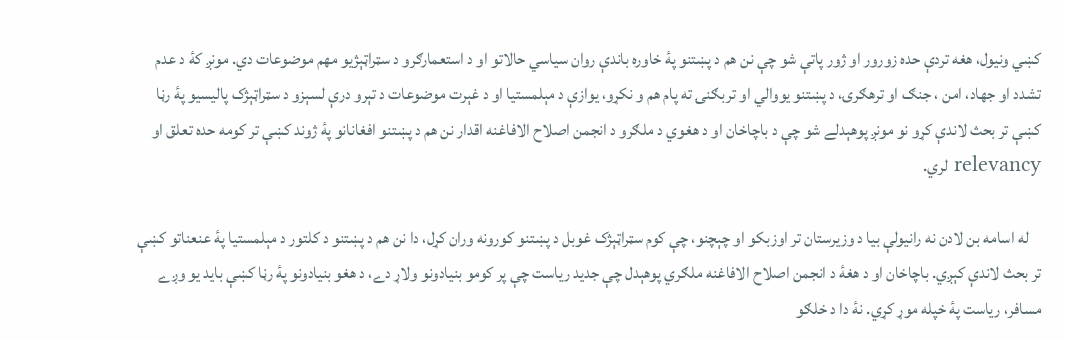کښي ونیول، هغه تردې حده زورور او ژور پاتې شو چې نن هم د پښتنو پۀ خاوره باندې روان سیاسي حالاتو او د استعمارګرو د سټراټېژیو مهم موضوعات دي. مونږ کۀ د عدم تشدد او جهاد، امن ، جنګ او ترهګرۍ، د پښتنو یووالي او تربګنۍ ته پام هم و نکړو، یوازې د مېلمستیا او د غېرت موضوعات د تېرو درې لسېزو د سټراټېژک پالیسیو پۀ رڼا کښې تر بحث لاندې کړو نو مونږ پوهېدلے شو چې د باچاخان او د هغوي د ملګرو د انجمن اصلاح الافاغنه اقدار نن هم د پښتنو افغانانو پۀ ژوند کښې تر کومه حده تعلق او relevancy لري.

    له اسامه بن لادن نه رانیولې بیا د وزیرستان تر اوزبکو او چېچنو، چې کوم سټراټېژک غوبل د پښتنو کورونه وران کړل، دا نن هم د پښتنو د کلتور د مېلمستیا پۀ عنعناتو کښې تر بحث لاندې کېږي. باچاخان او د هغۀ د انجمن اصلاح الافاغنه ملګري پوهېدل چې جدید ریاست چې پر کومو بنیادونو ولاړ دے، د هغو بنیادونو پۀ رڼا کښې باید یو وږے مسافر، ریاست پۀ خپله موړ کړي. نۀ دا د خلګو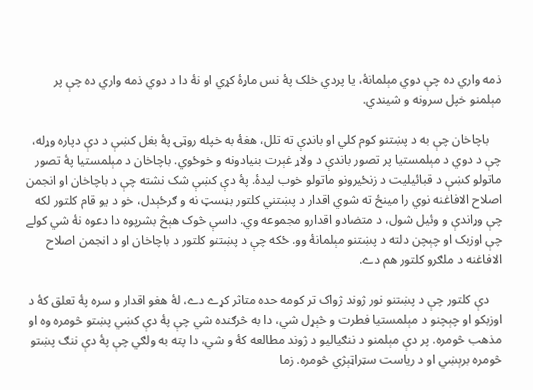ذمه واري ده چې دوي مېلمانۀ، یا پردي خلک پۀ نس ماړۀ کړي او نۀ دا د دوي ذمه واري ده چې پر مېلمنو خپل سرونه و شیندي.

    باچاخان چې به د پښتنو کوم کلي او بانډې ته تلل، هغۀ به خپله روټۍ پۀ بغل کښې د دې دپاره وړله، چې د دوي د مېلمستیا پر تصور باندې د ولاړ غېرت بنیادونه و خوځوي. باچاخان د مېلمستیا پۀ تصور ماتولو کښې د قبائیلیت د زنځیرونو ماتولو خوب لیدۀ. پۀ دې کښې شک نشته چې د باچاخان او انجمن اصلاح الافاغنه نوي را مینځ ته شوي اقدار د پښتني کلتور بڼسټ نه و ګرځېدل، خو د یو قام کلتور لکه چې وړاندې و وئیل شول، د متضادو اقدارو مجموعه وي. داسې څوک هېڅ بشرپوه دا دعوه نۀ شي کولے چې اوزبک او چېچن دلته د پښتنو مېلمانۀ وو. ځکه چې د پښتنو کلتور د باچاخان او د انجمن اصلاح الافاغنه د ملګرو کلتور هم دے.

    دې کلتور چې د پښتنو نور ژوند ژواک تر کومه حده متاثر کړے دے، لۀ هغو اقدار و سره پۀ تعلق کۀ د اوزبکو او چېچنو د مېلمستیا فطرت و څېړل شي، دا به څرګنده شي چې پۀ دې کښي پښتو څومره وه او مذهب څومره. پر دې مېلمنو د ننګیالیو د ژوند مطالعه کۀ و شي، دا پته به ولګي چې پۀ دې ننګ پښتو څومره برېښي او د ریاست سټراټېژي څومره. زما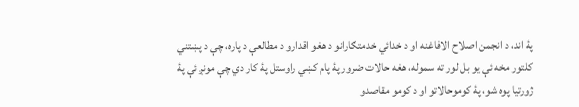پۀ اند، د انجمن اصلاح الافاغنه او د خدائي خدمتګارانو د هغو اقدارو د مطالعې د پاره، چې د پښتني کلتور مخه ئې یو بل لور ته سموله، هغه حالات ضرور پۀ پام کښي راوستل پۀ کار دي چې مونږ ئې پۀ ژورتیا پوه شو، پۀ کوموحالاتو او د کومو مقاصدو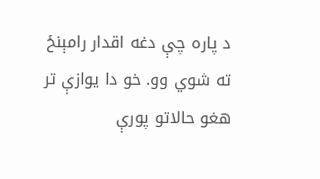د پاره چې دغه اقدار رامېنځ ته شوي وو. خو دا یوازې تر هغو حالاتو پورې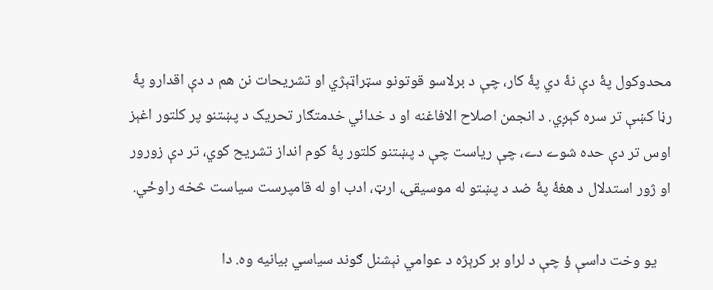محدوکول پۀ دې نۀ دي پۀ کار، چې د برلاسو قوتونو سټراټېژي او تشریحات نن هم د دې اقدارو پۀ رڼا کښې تر سره کېږي. د انجمن اصلاح الافاغنه او د خدائي خدمتګار تحریک د پښتنو پر کلتور اغېز اوس تر دې حده شوے دے، چې ریاست چې د پښتنو کلتور پۀ کوم انداز تشریح کوي، تر دې زورور او ژور استدلال د هغۀ پۀ ضد د پښتو له موسیقۍ، ارټ، ادب او له قامپرست سیاست څخه راوځي.

    یو وخت داسې ؤ چې د لراو بر کرېژه د عوامي نېشنل ګوند سیاسي بیانیه وه. دا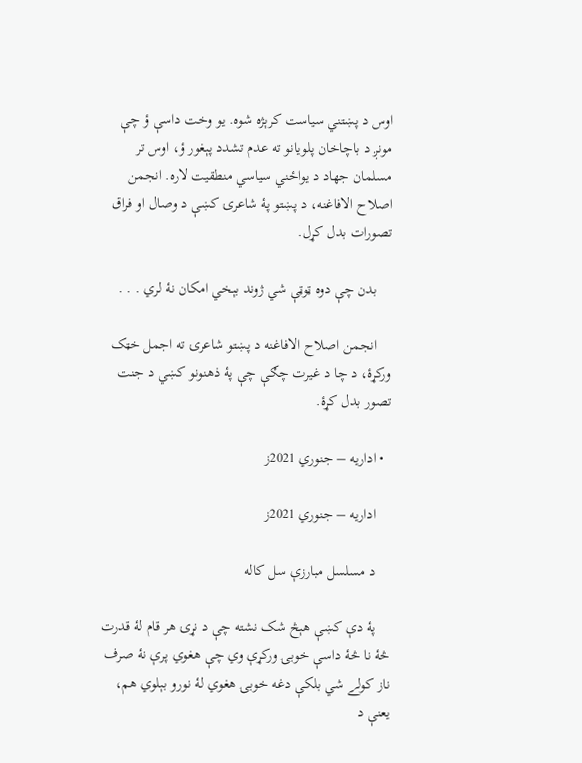اوس د پښتني سیاست کرېژه شوه. یو وخت داسې ؤ چې مونږ د باچاخان پلویانو ته عدم تشدد پېغور ؤ، اوس تر مسلمان جهاد د یواځني سیاسي منطقیت لاره. انجمن اصلاح الافاغنه، د پښتو پۀ شاعرۍ کښې د وصال او فراق تصورات بدل کړل.

    بدن چې دوه ټوټې شي ژوند بېخي امکان نۀ لري . . .

    انجمن اصلاح الافاغنه د پښتو شاعرۍ ته اجمل خټک ورکړۀ، د چا د غیرت چګې چې پۀ ذهنونو کښي د جنت تصور بدل کړۀ.

  • اداريه – جنوري 2021ز

    اداريه – جنوري 2021ز

    د مسلسل مبارزې سل کاله

    پۀ دې کښې هېڅ شک نشته چې د نړۍ هر قام لۀ قدرت څۀ نا څۀ داسې خوبۍ ورکړې وي چې هغوي پرې نۀ صرف ناز کولے شي بلکې دغه خوبۍ هغوي لۀ نورو بېلوي هم، يعنې د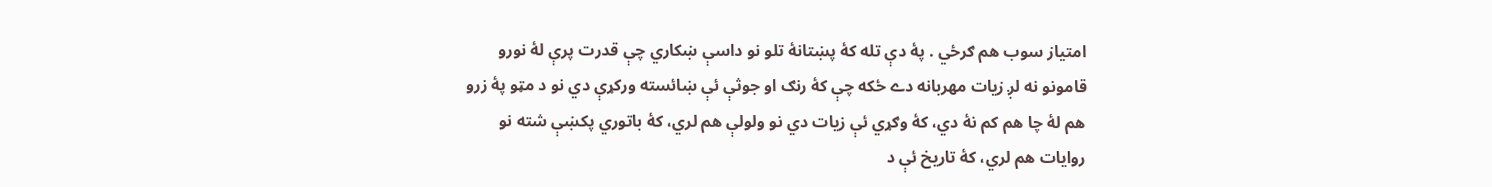امتياز سوب هم ګرځي . پۀ دې تله کۀ پښتانۀ تلو نو داسې ښکاري چې قدرت پرې لۀ نورو قامونو نه لږ زيات مهربانه دے ځکه چې کۀ رنګ او جوثې ئې ښائسته ورکړې دي نو د مټو پۀ زرو هم لۀ چا هم کم نۀ دي، کۀ وګړي ئې زيات دي نو ولولې هم لري، کۀ باتوري پکښې شته نو روايات هم لري، کۀ تاريخ ئې د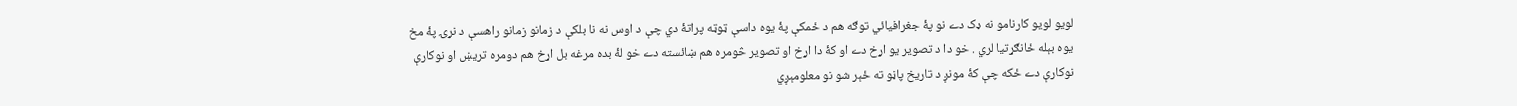لويو لويو کارنامو نه ډک دے نو پۀ جغرافيائي توګه هم د ځمکې پۀ يوه داسې ټوټه پراتۀ دي چې د اوس نه نا بلکې د زمانو زمانو راهسې د نړۍ پۀ مخ يوه بېله ځانګړتيا لري . خو دا د تصوير يو اړخ دے او کۀ دا اړخ او تصوير څومره هم ښائسته دے خو لۀ بده مرغه بل اړخ هم دومره تريښ او نوکارې نوکارې دے ځکه چې کۀ مونږ د تاريخ پاڼو ته ځېر شو نو معلومېږي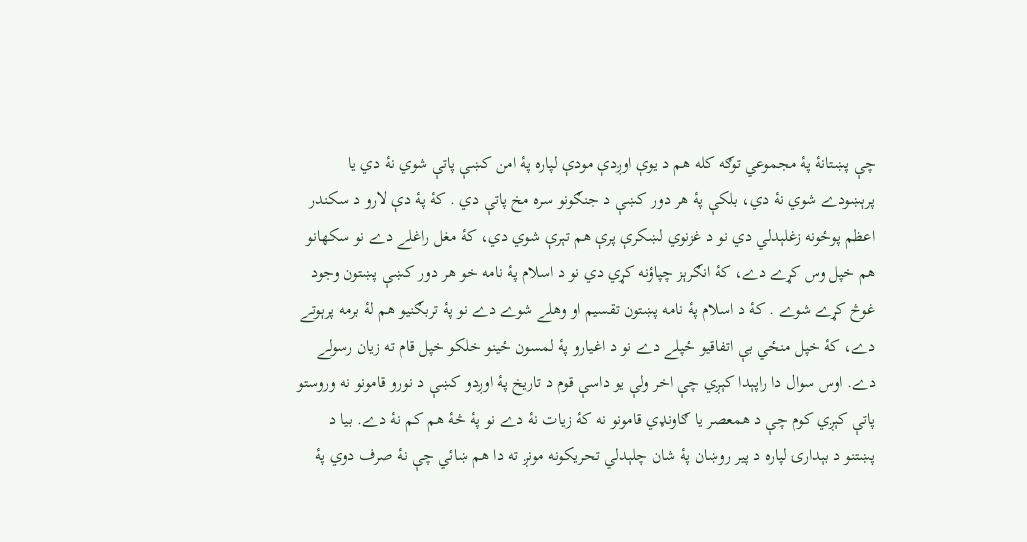چې پښتانۀ پۀ مجموعي توګه کله هم د يوې اوږدې مودې لپاره پۀ امن کښې پاتې شوي نۀ دي يا پرېښودے شوي نۀ دي، بلکې پۀ هر دور کښې د جنګونو سره مخ پاتې دي . کۀ پۀ دې لارو د سکندر اعظم پوځونه زغلېدلي دي نو د غزنوي لښکرې پرې هم تېرې شوي دي، کۀ مغل راغلے دے نو سکهانو هم خپل وس کړے دے، کۀ انګرېز چپاؤنه کړي دي نو د اسلام پۀ نامه خو هر دور کښې پښتون وجود غوڅ کړے شوے . کۀ د اسلام پۀ نامه پښتون تقسيم او وهلے شوے دے نو پۀ تربګنيو هم لۀ برمه پرېوتے دے، کۀ خپل منځي بې اتفاقيو ځپلے دے نو د اغيارو پۀ لمسون ځينو خلکو خپل قام ته زيان رسولے دے. اوس سوال دا راپېدا کېږي چې اخر ولې يو داسې قوم د تاريخ پۀ اوږدو کښې د نورو قامونو نه وروستو پاتې کېږي کوم چې د همعصر يا ګاونډي قامونو نه کۀ زيات نۀ دے نو پۀ څۀ هم کم نۀ دے. بيا د پښتنو د بېدارۍ لپاره د پير روښان پۀ شان چلېدلي تحريکونه مونږ ته دا هم ښائي چې نۀ صرف دوي پۀ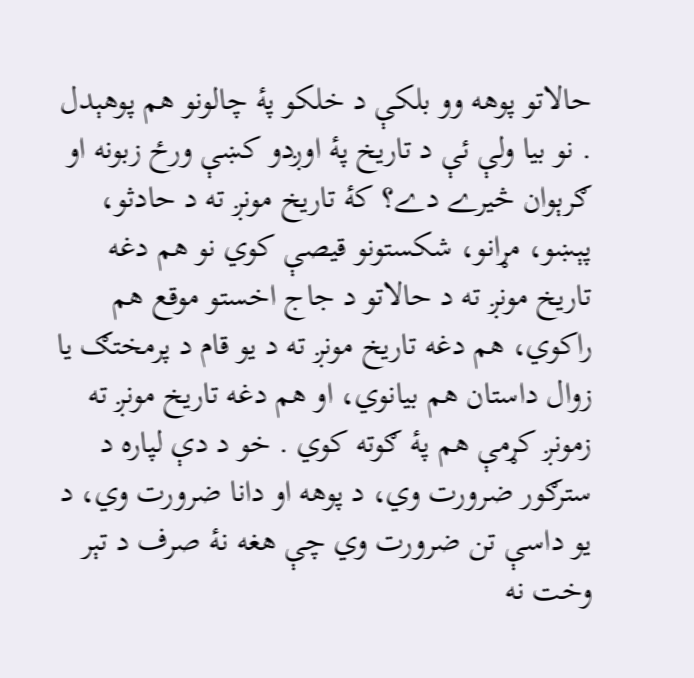حالاتو پوهه وو بلکې د خلکو پۀ چالونو هم پوهېدل . نو بيا ولې ئې د تاريخ پۀ اوږدو کښې ورځ زبونه او ګرېوان څيرے دے؟ کۀ تاريخ مونږ ته د حادثو، پېښو، مړانو، شکستونو قيصې کوي نو هم دغه تاريخ مونږ ته د حالاتو د جاج اخستو موقع هم راکوي، هم دغه تاريخ مونږ ته د يو قام د پرمختګ يا زوال داستان هم بيانوي، او هم دغه تاريخ مونږ ته زمونږ کړمې هم پۀ ګوته کوي . خو د دې لپاره د سترګور ضرورت وي، د پوهه او دانا ضرورت وي، د يو داسې تن ضرورت وي چې هغه نۀ صرف د تېر وخت نه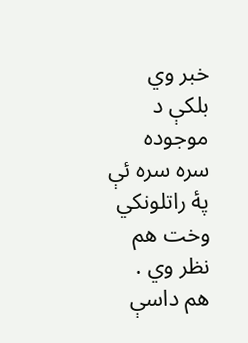خبر وي بلکې د موجوده سره سره ئې پۀ راتلونکي وخت هم نظر وي . هم داسې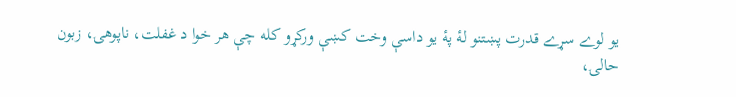يو لوے سړے قدرت پښتنو لۀ پۀ يو داسې وخت کښې ورکړو کله چې هر خوا د غفلت، ناپوهۍ، زبون حالۍ،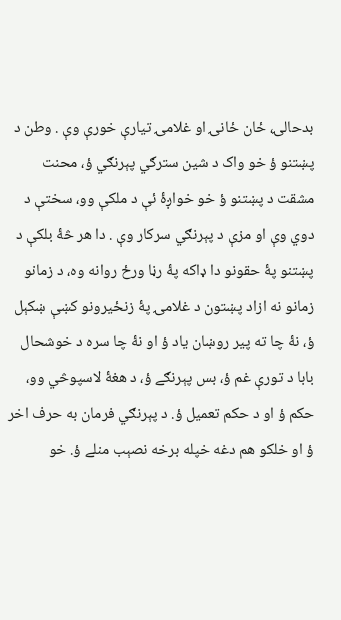بدحالۍ، ځان ځانۍ او غلامۍ تيارې خورې وې . وطن د پښتنو ؤ خو واک د شين سترګي پېرنګي ؤ، محنت مشقت د پښتنو ؤ خو خواږۀ ئې د ملکې وو، سختې د دوي وې او مزې د پېرنګي سرکار وې . دا هر څۀ بلکې د پښتنو پۀ حقونو دا ډاکه پۀ رڼا ورځ روانه وه، د زمانو زمانو نه ازاد پښتون د غلامۍ پۀ زنځيرونو کښې ښکېل ؤ، نۀ چا ته پير روښان ياد ؤ او نۀ چا سره د خوشحال بابا د تورې غم ؤ، بس پېرنګے ؤ، د هغۀ لاسپوڅي وو، حکم ؤ او د حکم تعميل ؤ. د پېرنګي فرمان به حرف اخر ؤ او خلکو هم دغه خپله برخه نصېب منلے ؤ. خو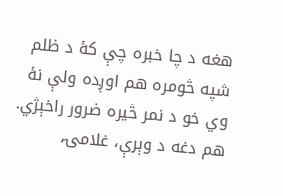هغه د چا خبره چې کۀ د ظلم شپه څومره هم اوږده ولې نۀ وي خو د نمر څيره ضرور راخېژي. هم دغه د وېرې، غلامۍ،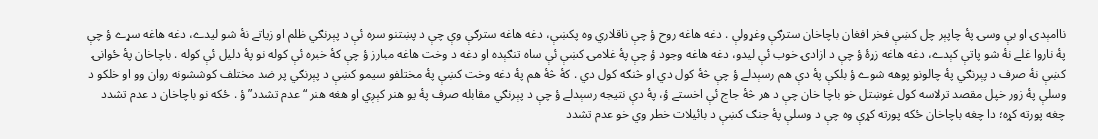ناامېدۍ او بې وسۍ پۀ چاپېر چل کښې فخر افغان باچاخان سترګې وغړولې . دغه هاغه روح ؤ چې ناقلاري وه پکښې، دغه هاغه سترګې وې چې د پښتنو سره ئې د پېرنګي ظلم او زياتے نۀ شو ليدے، دغه هاغه سړے ؤ چې پۀ ناروا غلے نۀ شو پاتې کېدے، دغه هاغه زړۀ ؤ چې د ازادۍ خوب ئې ليدو، دغه هاغه وجود ؤ چې پۀ غلامۍ کښې ئې ساه تنګېده او دغه د وخت هاغه مبارز ؤ چې کۀ خبره ئې کوله نو پۀ دليل ئې کوله . باچاخان پۀ ځوانۍ کښې نۀ صرف د پېرنګي پۀ چالونو پوهه شوے ؤ بلکې پۀ دې هم رسېدلے ؤ چې څۀ کول دي او څنګه کول دي . کۀ څۀ هم پۀ دغه وخت کښې پۀ مختلفو سيمو کښې د پېرنګي پر ضد مختلف کوششونه روان وو او خلکو د وسلې پۀ زور خپل مقصد ترلاسه کول غوښتل خو باچا خان چې د هر څۀ جاج ئې اخستے ؤ، پۀ دې نتيجه رسېدلے ؤ چې د پېرنګي مقابله صرف پۀ يو هنر کېږي او هغه هنر “عدم تشدد” ؤ . ځکه نو باچاخان د عدم تشدد چغه پورته کړه؛ دا چغه باچاخان ځکه پورته کړې وه چې د وسلې پۀ جنګ کښې د بائيلات خطر وي خو عدم تشدد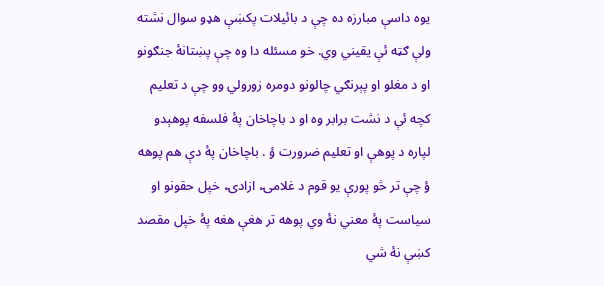يوه داسې مبارزه ده چې د بائيلات پکښې هډو سوال نشته ولې ګټه ئې يقيني وي. خو مسئله دا وه چې پښتانۀ جنګونو او د مغلو او پېرنګي چالونو دومره زورولي وو چې د تعليم کچه ئې د نشت برابر وه او د باچاخان پۀ فلسفه پوهېدو لپاره د پوهې او تعليم ضرورت ؤ . باچاخان پۀ دې هم پوهه ؤ چې تر څو پورې يو قوم د غلامۍ، ازادۍ، خپل حقونو او سياست پۀ معني نۀ وي پوهه تر هغې هغه پۀ خپل مقصد کښې نۀ شي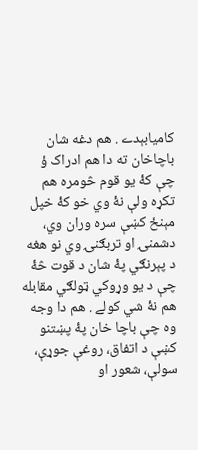کاميابېدے . هم دغه شان باچاخان ته دا هم ادراک ؤ چې کۀ يو قوم څومره هم تکړه ولې نۀ وي خو کۀ خپل مېنځ کښې سره وران وي، دشمنۍ او تربګنۍ وي نو هغه د پېرنګي پۀ شان د قوت څۀ چې د يو وړوکي ټولګي مقابله هم نۀ شي کولے . هم دا وجه وه چې باچا خان پۀ پښتنو کښې د اتفاق، روغې جوړې، سولې، شعور او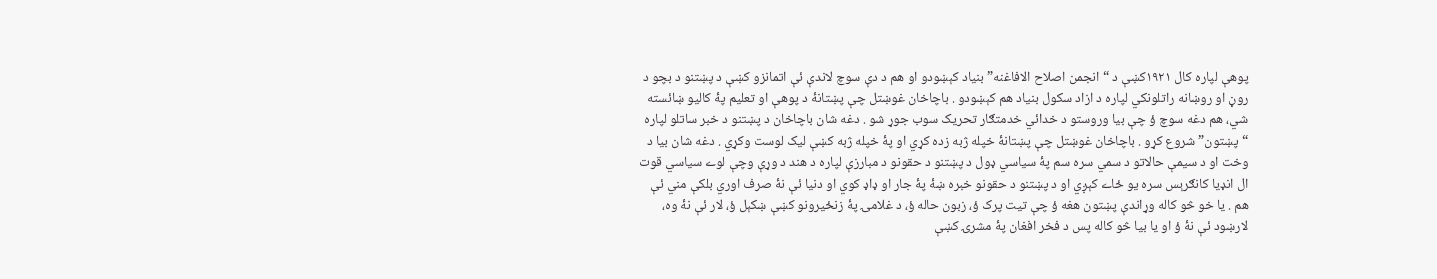پوهې لپاره کال ۱۹۲۱کښې د “انجمن اصلاح الافاغنه” بنياد کېښودو او هم د دې سوچ لاندې ئې اتمانزو کښې د پښتنو د بچو د روڼ او روښانه راتلونکي لپاره د ازاد سکول بنياد هم کېښودو . باچاخان غوښتل چې پښتانۀ د پوهې او تعليم پۀ کاليو ښائسته شي، هم دغه سوچ ؤ چې بيا وروستو د خدائي خدمتګار تحريک سوب جوړ شو . دغه شان باچاخان د پښتنو د خبر ساتلو لپاره “پښتون” شروع کړو . باچاخان غوښتل چې پښتانۀ خپله ژبه زده کړي او پۀ خپله ژبه کښې ليک لوست وکړي . دغه شان بيا د وخت او د سيمې حالاتو د سمي سره سم پۀ سياسي ډول د پښتنو د حقونو د مبارزې لپاره د هند د وړې وچې لوے سياسي قوت ال انډيا کانګرېس سره يو ځاے کېږي او د پښتنو د حقونو خبره ښۀ پۀ جار او ډاډ کوي او دنيا ئې نۀ صرف اوري بلکې مني ئې هم . يا خو څو کاله وړاندې پښتون هغه ؤ چې تيت پرک ؤ، زبون حاله ؤ، د غلامۍ پۀ زنځيرونو کښې ښکېل ؤ، لار ئې نۀ وه، لارښود ئې نۀ ؤ او يا بيا څو کاله پس د فخر افغان پۀ مشرۍ کښې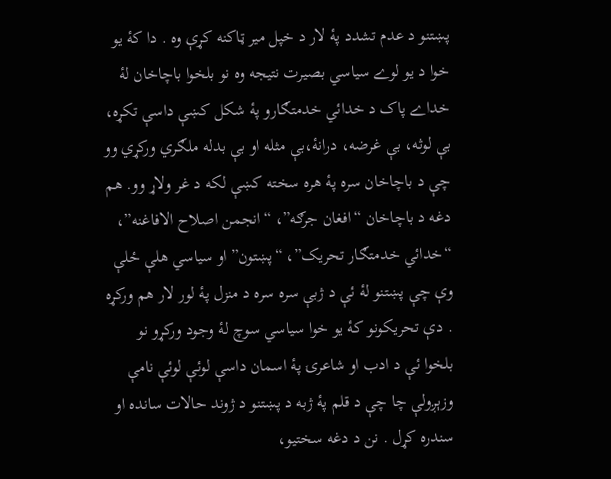پښتنو د عدم تشدد پۀ لار د خپل مير ټاکنه کړې وه . دا کۀ يو خوا د يو لوے سياسي بصيرت نتيجه وه نو بلخوا باچاخان لۀ خداے پاک د خدائي خدمتګارو پۀ شکل کښې داسې تکړه، بې لوثه، بې غرضه، درانۀ،بې مثله او بې بدله ملګري ورکړي وو چې د باچاخان سره پۀ هره سخته کښې لکه د غر ولاړ وو. هم دغه د باچاخان “افغان جرګه”، “انجمن اصلاح الافاغنه”، “خدائي خدمتګار تحريک”، “پښتون” او سياسي هلې ځلې وې چې پښتنو لۀ ئې د ژبې سره سره د منزل پۀ لور لار هم ورکړه . دې تحريکونو کۀ يو خوا سياسي سوچ لۀ وجود ورکړو نو بلخوا ئې د ادب او شاعرۍ پۀ اسمان داسې لوئې لوئې نامې وزېږولې چا چې د قلم پۀ ژبه د پښتنو د ژوند حالات سانده او سندره کړل . نن د دغه سختيو،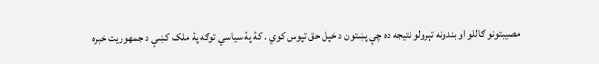مصيبتونو ګاللو او بندونه تېرولو نتيجه ده چې پښتون د خپل حق تپوس کوي . کۀ پۀ سياسي توګه پۀ ملک کښې د جمهوريت خبره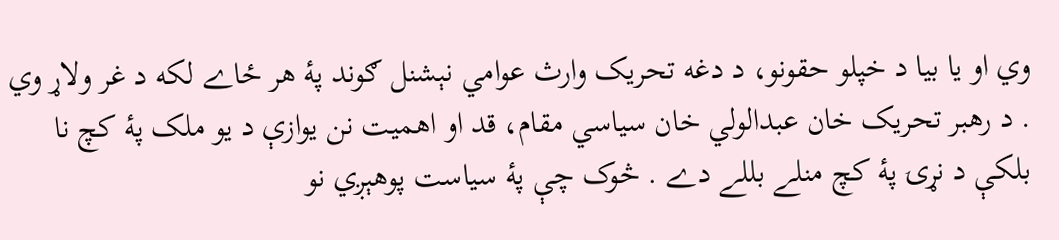وي او يا بيا د خپلو حقونو، د دغه تحريک وارث عوامي نېشنل ګوند پۀ هر ځاے لکه د غر ولاړ وي . د رهبر تحريک خان عبدالولي خان سياسي مقام، قد او اهميت نن يوازې د يو ملک پۀ کچ نا بلکې د نړۍ پۀ کچ منلے بللے دے . څوک چې پۀ سياست پوهېږي نو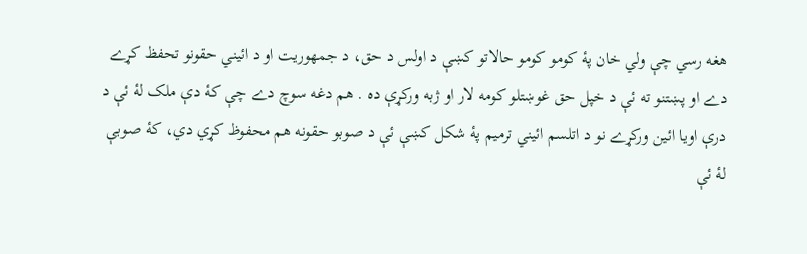هغه رسي چې ولي خان پۀ کومو کومو حالاتو کښې د اولس د حق، د جمهوريت او د ائيني حقونو تحفظ کړے دے او پښتنو ته ئې د خپل حق غوښتلو کومه لار او ژبه ورکړې ده . هم دغه سوچ دے چې کۀ دې ملک لۀ ئې د درې اويا ائين ورکړے نو د اتلسم ائيني ترميم پۀ شکل کښې ئې د صوبو حقونه هم محفوظ کړي دي، کۀ صوبې لۀ ئې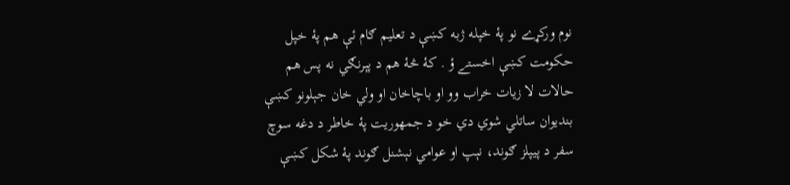نوم ورکړے نو پۀ خپله ژبه کښې د تعليم ګام ئې هم پۀ خپل حکومت کښې اخستے ؤ . کۀ څۀ هم د پېرنګي نه پس هم حالات لا زيات خراب وو او باچاخان او ولي خان جېلونو کښې بنديوان ساتلي شوي دي خو د جمهوريت پۀ خاطر د دغه سوچ سفر د پيپلز ګوند، نېپ او عوامي نېشنل ګوند پۀ شکل کښې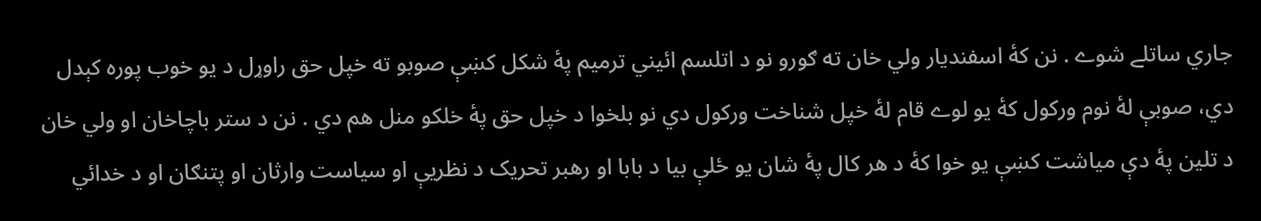جاري ساتلے شوے . نن کۀ اسفنديار ولي خان ته ګورو نو د اتلسم ائيني ترميم پۀ شکل کښې صوبو ته خپل حق راوړل د يو خوب پوره کېدل دي، صوبې لۀ نوم ورکول کۀ يو لوے قام لۀ خپل شناخت ورکول دي نو بلخوا د خپل حق پۀ خلکو منل هم دي . نن د ستر باچاخان او ولي خان د تلين پۀ دې مياشت کښې يو خوا کۀ د هر کال پۀ شان يو ځلې بيا د بابا او رهبر تحريک د نظريې او سياست وارثان او پتنګان او د خدائي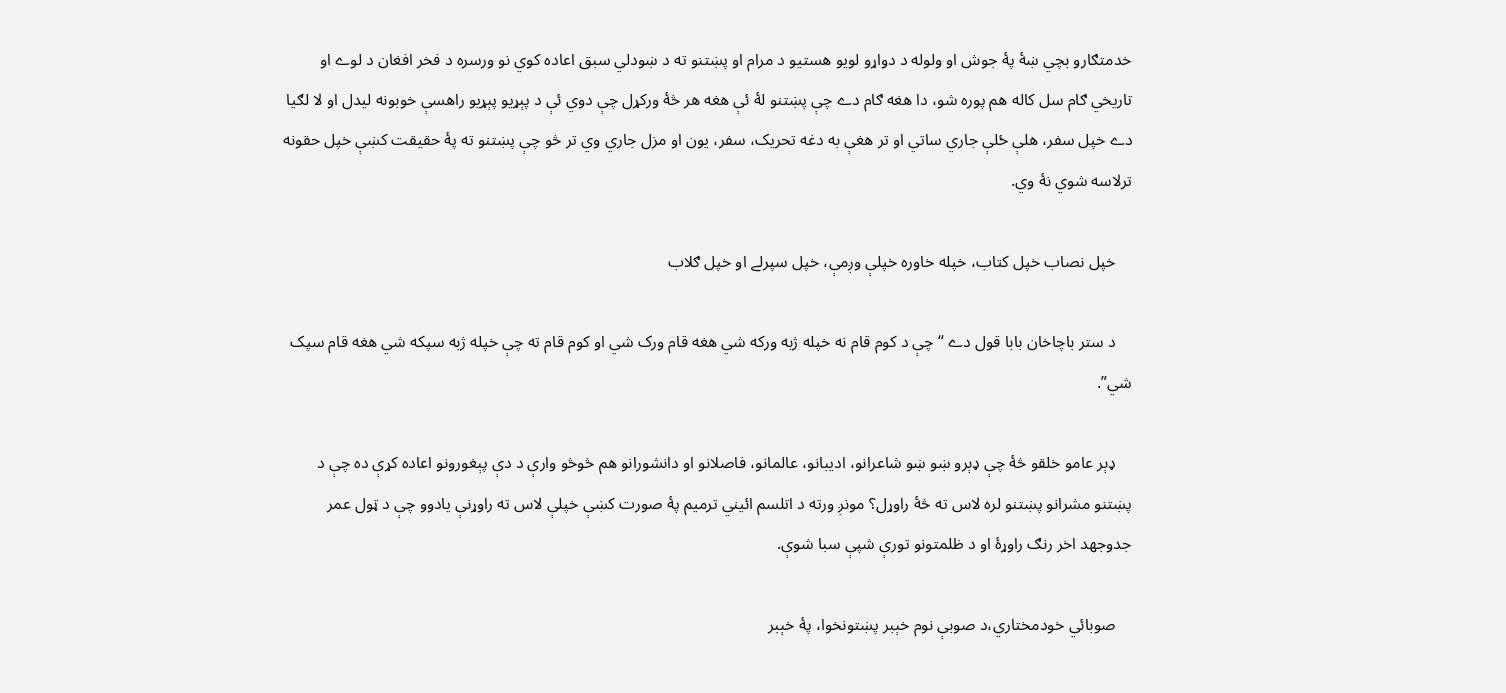خدمتګارو بچي ښۀ پۀ جوش او ولوله د دواړو لويو هستيو د مرام او پښتنو ته د ښودلي سبق اعاده کوي نو ورسره د فخر افغان د لوے او تاريخي ګام سل کاله هم پوره شو، دا هغه ګام دے چې پښتنو لۀ ئې هغه هر څۀ ورکړل چې دوي ئې د پېړيو پېړيو راهسې خوبونه ليدل او لا لګيا دے خپل سفر، هلې ځلې جاري ساتي او تر هغې به دغه تحريک، سفر، يون او مزل جاري وي تر څو چې پښتنو ته پۀ حقيقت کښې خپل حقونه ترلاسه شوي نۀ وي.

    خپل نصاب خپل کتاب، خپله خاوره خپلې وږمې، خپل سپرلے او خپل ګلاب

    د ستر باچاخان بابا قول دے “چې د کوم قام نه خپله ژبه ورکه شي هغه قام ورک شي او کوم قام ته چې خپله ژبه سپکه شي هغه قام سپک شي”.

    ډېر عامو خلقو څۀ چې ډېرو ښو ښو شاعرانو، اديبانو، عالمانو، فاصلانو او دانشورانو هم څوڅو وارې د دې پېغورونو اعاده کړې ده چې د پښتنو مشرانو پښتنو لره لاس ته څۀ راوړل؟ مونږ ورته د اتلسم ائيني ترميم پۀ صورت کښې خپلې لاس ته راوړنې يادوو چې د ټول عمر جدوجهد اخر رنګ راوړۀ او د ظلمتونو تورې شپې سبا شوې.

    صوبائي خودمختاري،د صوبې نوم خېبر پښتونخوا، پۀ خېبر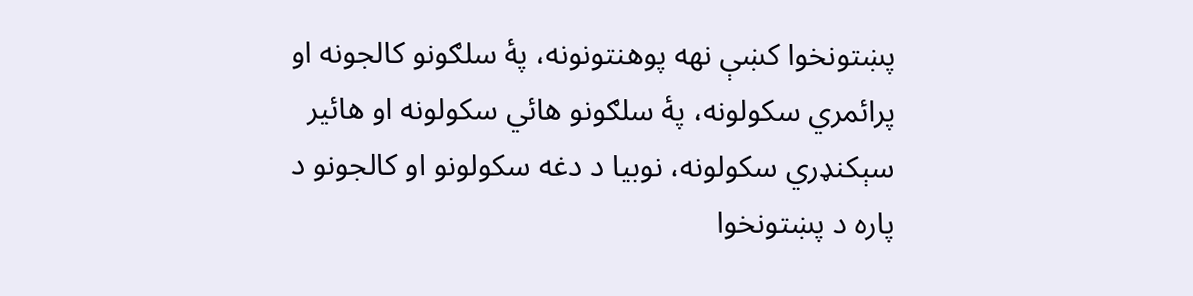پښتونخوا کښې نهه پوهنتونونه، پۀ سلګونو کالجونه او پرائمري سکولونه، پۀ سلګونو هائي سکولونه او هائير سېکنډري سکولونه، نوبيا د دغه سکولونو او کالجونو د پاره د پښتونخوا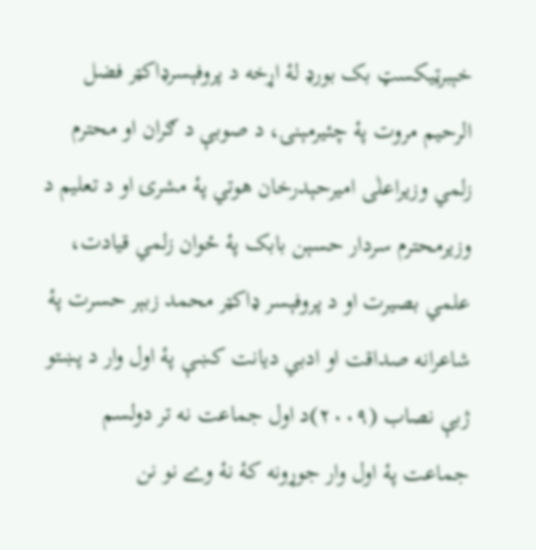خېبرټيکسټ بک بورډ لۀ اړخه د پروفېسرډاکټر فضل الرحيم مروت پۀ چئيرمېنۍ، د صوبې د ګران او محترم زلمي وزيراعلٰى اميرحېدرخان هوتي پۀ مشرۍ او د تعليم د وزيرمحترم سردار حسېن بابک پۀ ځوان زلمي قيادت، علمي بصيرت او د پروفېسر ډاکټر محمد زبېر حسرت پۀ شاعرانه صداقت او ادبي ديانت کښې پۀ اول وار د پښتو ژبې نصاب (٢٠٠٩)د اول جماعت نه تر دولسم جماعت پۀ اول وار جوړونه کۀ نۀ وے نو نن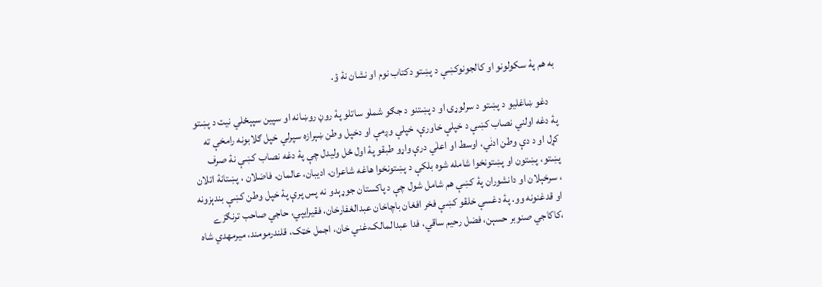به هم پۀ سکولونو او کالجونوکښې د پښتو دکتاب نوم او نشان نۀ ؤ.

    دغو ښاغليو د پښتو د سرلوړۍ او د پښتنو د جګو شملو ساتلو پۀ روڼ روښانه او سپين سپېځلي نيت د پښتو پۀ دغه اولني نصاب کښې د خپلې خاورې، خپلې وږمې او دخپل وطن ښېرازه سپرلي خپل ګلابونه رامخې ته کړل او د دې وطن ادنٰي، اوسط او اعلٰي درې واړو طبقو پۀ اول ځل وليدل چې پۀ دغه نصاب کښې نۀ صرف پښتو، پښتون او پښتونخوا شامله شوه بلکې د پښتونخوا هاغه شاعران، اديبان، عالمان، فاضلان ، پښتانۀ اتلان ، سرخېلان او دانشوران پۀ کښې هم شامل شول چې د پاکستان جوړېدو نه پس پرې پۀ خپل وطن کښې بندېزونه او قدغنونه وو. پۀ دغسې خلقو کښې فخر افغان باچاخان عبدالغفارخان، فقيرايپي، حاجي صاحب ترنګزے ،کاکاجي صنوبر حسېن، فضل رحيم ساقي، فدا عبدالمالک،غني خان، اجمل خټک، قلندرمومند، ميرمهدي شاه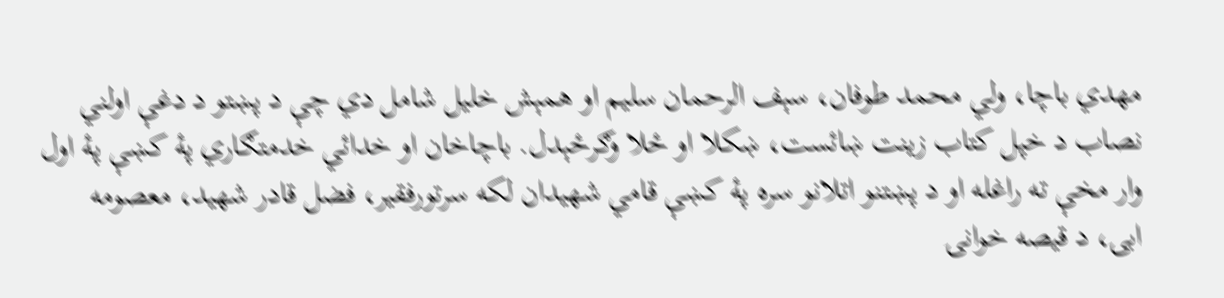مهدي باچا، ولي محمد طوفان، سېف الرحمان سليم او همېش خليل شامل دي چې د پښتو د دغې اولني نصاب د خپل کتاب زينت ښائست، ښکلا او ځلا وګرځېدل. باچاخان او خدائي خدمتګاري پۀ کښې پۀ اول وار مخې ته راغله او د پښتنو اتلانو سره پۀ کښې قامي شهيدان لکه سرتورفقير، فضل قادر شهيد، معصومه ابۍ، د قيصه خوانۍ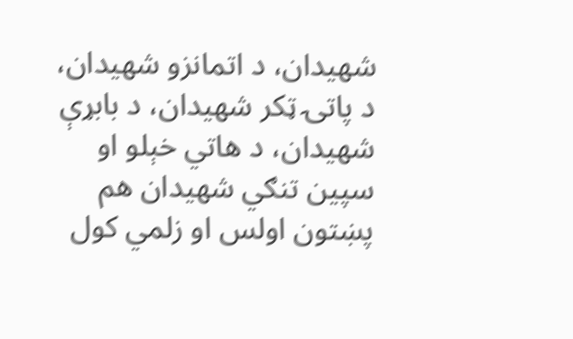شهيدان، د اتمانزو شهيدان، د پاتۍ ټکر شهيدان، د بابړې شهيدان، د هاتي خېلو او سپين تنګي شهيدان هم پښتون اولس او زلمي کول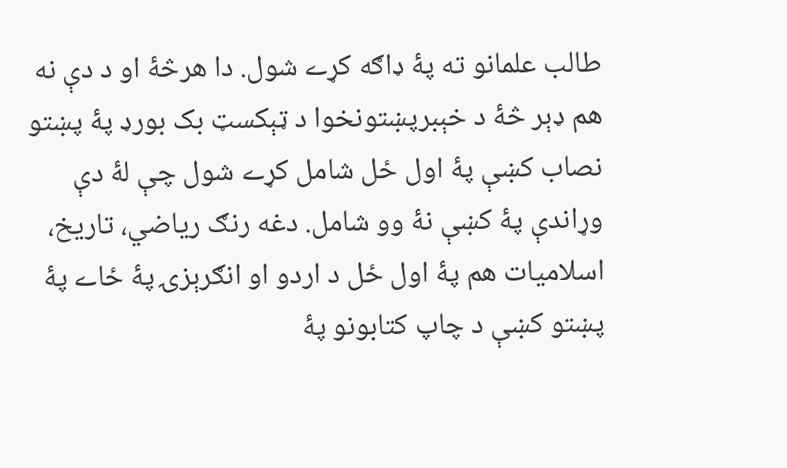طالب علمانو ته پۀ ډاګه کړے شول. دا هرڅۀ او د دې نه هم ډېر څۀ د خېبرپښتونخوا د ټېکسټ بک بورډ پۀ پښتو نصاب کښې پۀ اول ځل شامل کړے شول چې لۀ دې وړاندې پۀ کښې نۀ وو شامل. دغه رنګ رياضي، تاريخ، اسلاميات هم پۀ اول ځل د اردو او انګرېزۍ پۀ ځاے پۀ پښتو کښې د چاپ کتابونو پۀ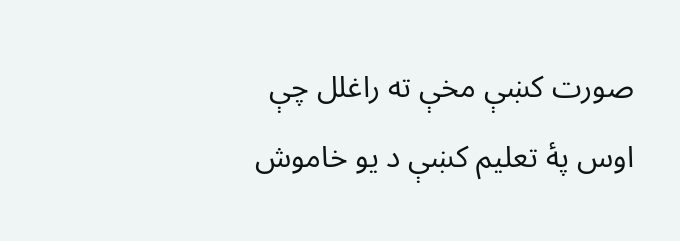صورت کښې مخې ته راغلل چې اوس پۀ تعليم کښې د يو خاموش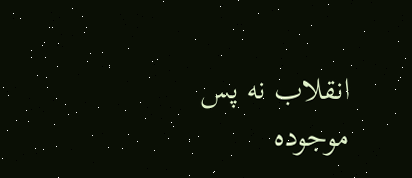انقلاب نه پس موجوده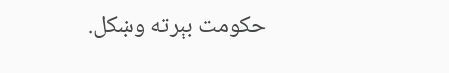حکومت بېرته وښکل.